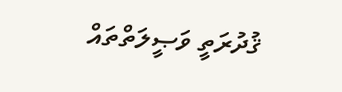ޤުދުރަތީ ވަޞީލަތްތައް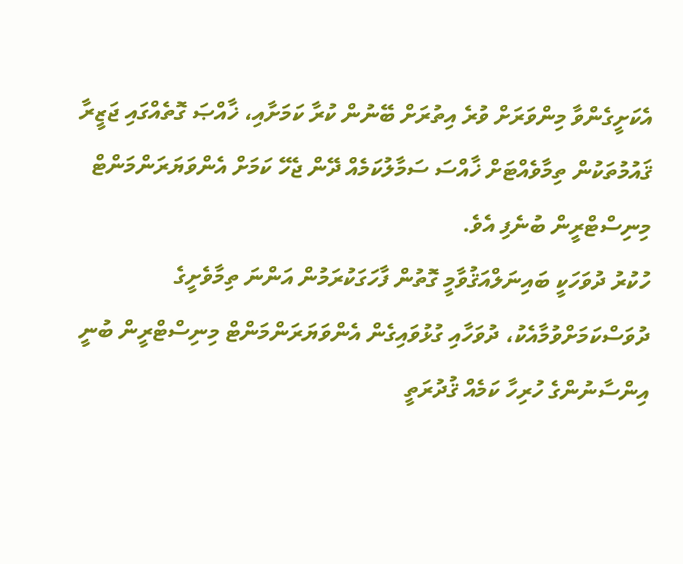އެކަށީގެންވާ މިންވަރަށް ވުރެ އިތުރަށް ބޭނުން ކުރާ ކަމަށާއި، ޚާއްޞަ ގޮތެއްގައި ޖަޒީރާ ޤައުމުތަކުން ތިމާވެއްޓަށް ޚާއްސަ ސަމާލުކަމެއް ދޭން ޖެހޭ ކަމަށް އެންވަޔަރަންމަންޓް މިނިސްޓްރީން ބުނެފި އެވެ.
ހުކުރު ދުވަހަކީ ބައިނަލްއަޤުވާމީ ގޮތުން ފާހަގަކުރަމުން އަންނަ ތިމާވެށީގެ ދުވަސްކަމަށްވުމާއެކު، ދުވަހާއި ގުޅުވައިގެން އެންވަޔަރަންމަންޓް މިނިސްޓްރީން ބުނީ އިންސާނުންގެ ހުރިހާ ކަމެއް ޤުދުރަތީ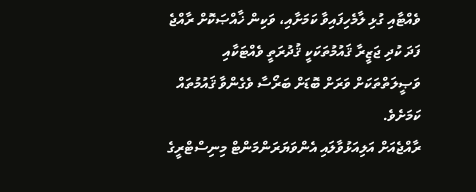ވެއްޓާއި ގުޅި ލާމެހިފައިވާ ކަމަށާއި، ވަކިން ޚާއްޞަކޮށް ރާއްޖެ ފަދަ ކުދި ޖަޒީރާ ޤައުމުތަކަކީ ޤުދުރަތީ ވެއްޓަކާއި ވަޞީލަތްތަކަށް ވަރަށް ބޮޑަށް ބަރޯސާ ވެގެންވާ ޤައުމުތައް ކަމަށެވެ.
ރާއްޖެއަށް އަލިއަޅުވާލައި އެންވަޔަރަންމަންޓް މިނިސްޓްރީގެ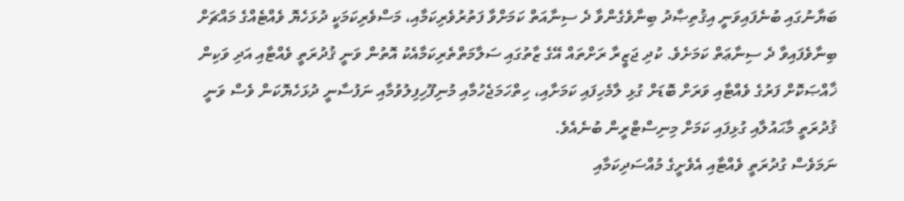ބަޔާނުގައި ބުނެފައިވަނީ އިޤުތިޞާދު ބިނާވެގެންވާ ދެ ސިނާއަތް ކަމަށްވާ ފަތުރުވެރިކަމާއި، މަސްވެރިކަމަކީ ދުޅަހެޔޮ ވެއްޓެއްގެ މައްޗަށް ބިނާވެފައިވާ ދެ ސިނާޢަތް ކަމަށެވެ. ކުދި ޖަޒީރާ ރަށްތައް އޭގެ ޒާތުގައި ސަލާމަތްތެރިކަމާއެކު އޮތުން ވަނީ ޤުދުރަތީ ވެއްޓާއި އަދި ވަކިން ޚާއްޞަކޮށް ފަރުގެ ވެއްޓާއި ވަރަށް ބޮޑަށް ގުޅި ލާމެހިފައި ކަމަށާއި، ހިތްހަމަޖެހުމާއި މުނިފޫހިފިލުވުމާއި ނަފުސާނީ ދުޅަހެޔޮކަން ވެސް ވަނީ ޤުދުރަތީ މާޙައުލާއި ގުޅިފައި ކަމަށް މިނިސްޓްރީން ބުނެއެވެ.
ނަމަވެސް ގުދުރަތީ ވެއްޓާއި އެވެށީގެ މުއްސަދިކަމާއި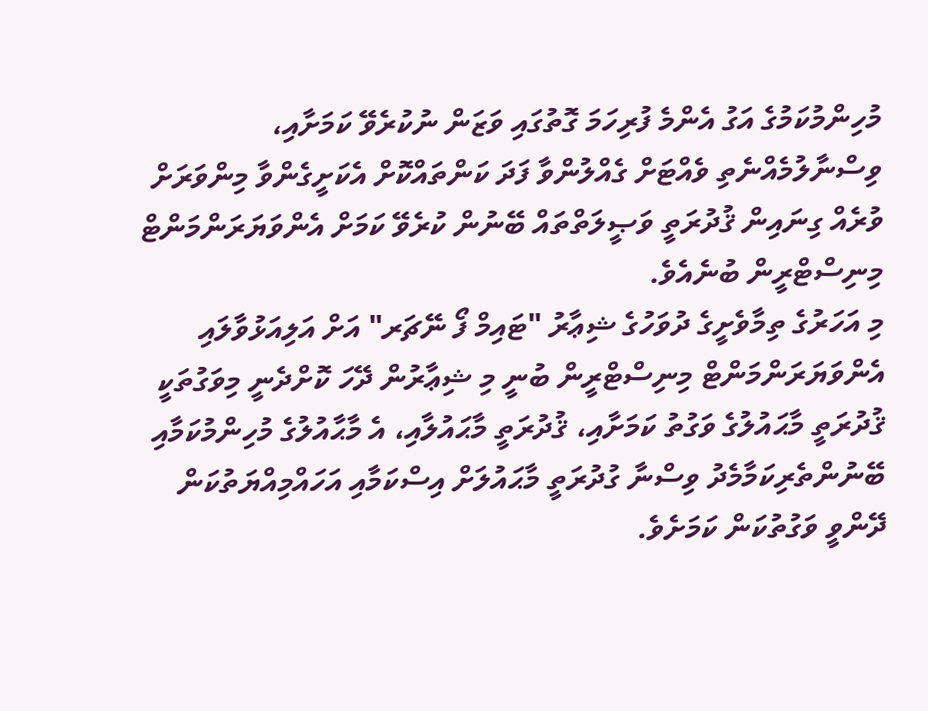މުހިންމުކަމުގެ އަގު އެންމެ ފުރިހަމަ ގޮތުގައި ވަޒަން ނުކުރެވޭ ކަމަށާއި، ވިސްނާލުމެއްނެތި ވެއްޓަށް ގެއްލުންވާ ފަދަ ކަންތައްކޮށް އެކަށީގެންވާ މިންވަރަށް ވުރެއް ގިނައިން ޤުދުރަތީ ވަޞީލަތްތައް ބޭނުން ކުރެވޭ ކަމަށް އެންވަޔަރަންމަންޓް މިނިސްޓްރީން ބުނެއެވެ.
މި އަހަރުގެ ތިމާވެށީގެ ދުވަހުގެ ޝިޢާރު "ޓައިމް ފޯ ނޭޗަރ" އަށް އަލިއަޅުވާލައި އެންވަޔަރަންމަންޓް މިނިސްޓްރީން ބުނީ މި ޝިޢާރުން ދޭހަ ކޮށްދެނީ މިވަގުތަކީ ޤުދުރަތީ މާޙައުލުގެ ވަގުތު ކަމަށާއި، ޤުދުރަތީ މާޙައުލާއި، އެ މާޙާއުލުގެ މުހިންމުކަމާއި ބޭނުންތެރިކަމާމެދު ވިސްނާ ގުދުރަތީ މާޙައުލަށް އިސްކަމާއި އަހައްމިއްޔަތުކަން ދޭންވީ ވަގުތުކަން ކަމަށެވެ.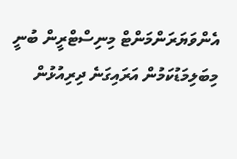އެންވަޔަރަންމަންޓް މިނިސްޓްރީން ބުނީ މިބަލިމަޑުކަމުން އަރައިގަނެ ދިރިއުޅުން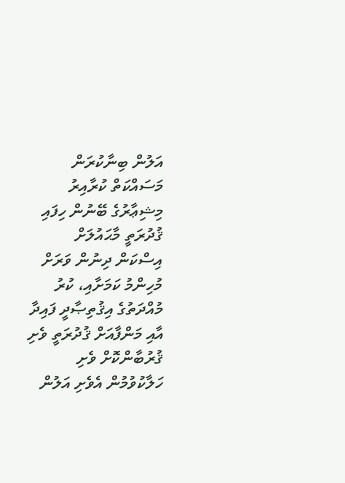އަލުން ބިނާކުރަން މަސައްކަތް ކުރާއިރު މިޝިޢާރުގެ ބޭނުން ހިފައި ޤުދުރަތީ މާޙައުލަށް އިސްކަން ދިނުން ވަރަށް މުހިންމު ކަމަށާއި، ކުރު މުއްދަތުގެ އިޤުތިޞާދީ ފައިދާ އާއި މަންފާއަށް ޤުދުރަތީ ވެށި ޤުރުބާންކޮށް ވެށި ހަލާކުވުމުން އެވެށި އަލުން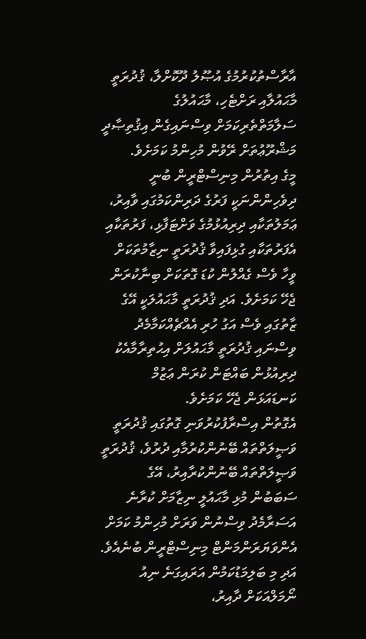އާރާސްތުކުރުމުގެ އުޞޫލު ދޫކޮށްލާ، ޤުދުރަތީ މާޙައުލާއި ރަށްޓެހި، މާޙައުލުގެ ސަލާމަތްތެރިކަމަށް ވިސްނައިގެން އިޤުތިޞާދީ މަޝްރޫޢުތަށް ރޭވުން މުހިންމު ކަމަށެވެ.
މީގެ އިތުރުން މިނިސްޓްރީން ބުނީ ދިވެހިންންނަކީ ފަރުގެ ދަރިންކަމުގައި ވާއިރު، ޢަމަލުތަކާއި ދިރިއުޅުމުގެ ވަށްޓަފާޅި، ފަރުތަކާއި އެފަރުތަކާއި ގުޅިފައިވާ ޤުދުރަތީ ނިޒާމުތަކަށް ވީހާ ވެސް ގެއްލުން ކުޑަ ގޮތަކަށް ބިނާކުރަން ޖެހޭ ކަމަށެވެ. އަދި ޤުދުރަތީ މާޙައުލަކީ އޭގެ ޒާތުގައި ވެސް އަގު ހުރި އެއްޗެއްކަމާމެދު ވިސްނައި ޤުދުރަތީ މާޙައުލަށް އިޙުތިރާމާއެކު ދިރިއުޅުން ބައްޓަން ކުރަން ޢަޒުމް ކަނޑައަޅަން ޖެހޭ ކަމަށެވެ.
އެގޮތުން އިސްރާފުކުރުވަނި ގޮތުގައި ޤުދުރަތީ ވަޞީލަތްތައް ބޭނުންކުރުމާއި ދުރުވެ، ޤުދުރަތީ ވަޞީލަތްތައް ބޭނުންކުރާއިރު، އޭގެ ސަބަބުން މުޅި މާޙައުލީ ނިޒާމަށް ކުރާނެ އަސަރާމެދު ވިސްނުން ވަރަށް މުހިންމު ކަމަށް އެންވަޔަރަންމަންޓް މިނިސްޓްރީން ބުނެއެވެ. އަދި މި ބަލިމަޑުކަމުން އަރައިގަނެ ނިއު ނޯމަލްއަކަށް ދާއިރު،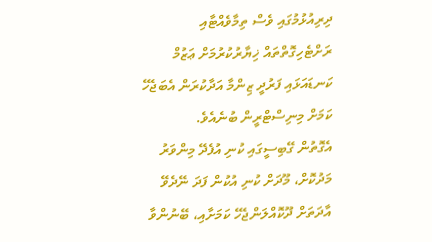ދިރިއުޅުމުގައި ވެސް ތިމާވެއްޓާއި ރަށްޓެހިގޮތްތައް ޚިޔާރުކުރުމަށް ޢަޒުމް ކަނޑައަޅައި ފަރުދީ ޒިންމާ އަދާކުރަން އެބަޖެހޭ ކަމަށް މިނިސްޓްރީން ބުނެއެވެ.
އެގޮތުން ގޭބިސީގައި ކުނި އުފެދޭ މިންވަރު މަދުކޮށް، މޫދަށް ކުނި އުކުން ފަދަ ނޭދެވޭ އާދަތަށް ދޫކޮއްލަންޖެހޭ ކަމަށާއި، ބޭނުންވާ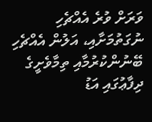ވަރަށް ވުރެ އެއްޗެހި ނުގަތުމަށާއި، އަލުން އެއްޗެހި ބޭނުންކުރުމާއި ތިމާވެށީގެ ދިފާޢުގައި އަޑު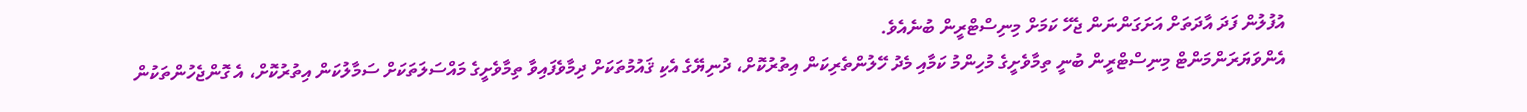އުފުލުން ފަދަ އާދަތަށް އަށަގަންނަން ޖެހޭ ކަމަށް މިނިސްޓްރީން ބުނެއެވެ.
އެންވަޔަރަންމަންޓް މިނިސްޓްރީން ބުނީ ތިމާވެށީގެ މުހިންމު ކަމާއި މެދު ހޭލުންތެރިކަން އިތުރުކޮށް، ދުނިޔޭގެ އެކި ޤައުމުތަކަށް ދިމާވެފައިވާ ތިމާވެށީގެ މައްސަލަތަކަށް ސަމާލުކަން އިތުރުކޮށް، އެ ގޮންޖެހުންތަކުން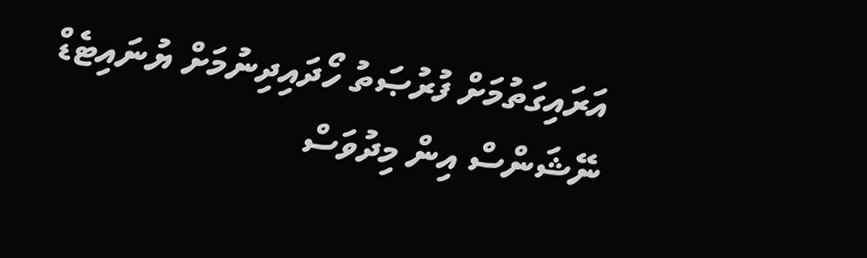އަރައިގަތުމަށް ފުރުޞަތު ހޯދައިދިނުމަށް ޔުނައިޓެޑް ނޭޝަންސް އިން މިދުވަސް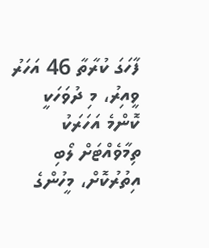ފާހަގަ ކުރާތާ 46 އަހަރު ވީއިރު، މި ދުވަހަކީ ކޮންމެ އަހަރަކު ތިމާވެއްޓަށް ލޯބި އިތުރުކޮށް، މީހުންގެ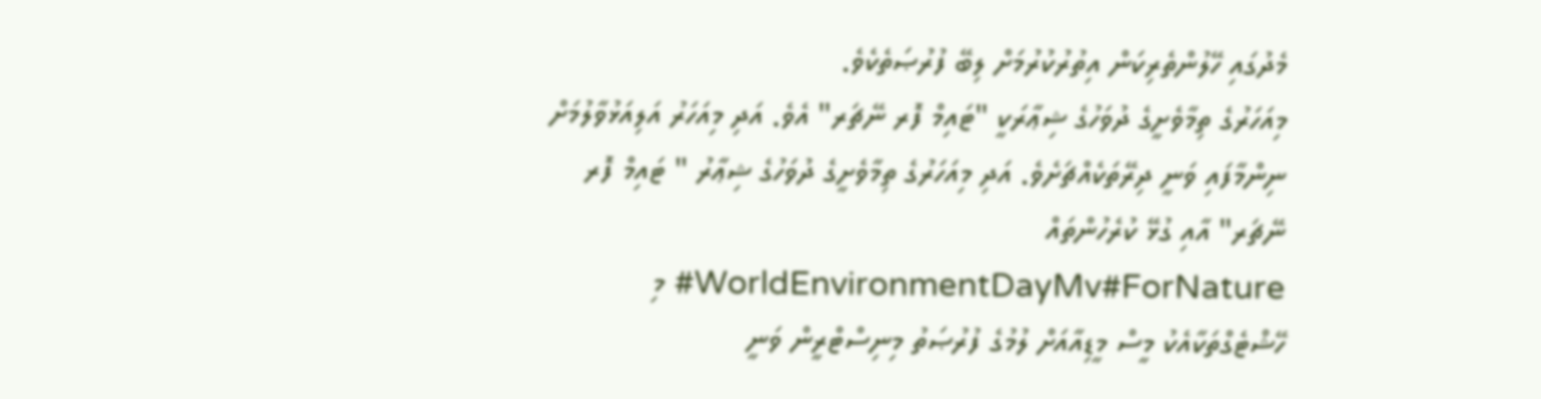މެދުގައި ހޭލުންތެރިކަން އިތުރުކުރުމަށް ލިބޭ ފުރުޞަތެކެވެ.
މިއަހަރުގެ ތިމާވެށީގެ ދުވަހުގެ ޝިޢާރަކީ "ޓައިމް ފޮރ ނޭޗަރ" އެވެ. އަދި މިއަހަރު އަލިއަޅުވާލުމަށް ނިންމާފައި ވަނީ ދިރޭތަކެއްޗަށެވެ. އަދި މިއަހަރުގެ ތިމާވެށީގެ ދުވަހުގެ ޝިޢާރު " ޓައިމް ފޮރ ނޭޗަރ" އާއި ގުޅޭ ކުރެހުންތައް WorldEnvironmentDayMv#ForNature# މި ހޭޝްޓެގްތަކާއެކު މީސް މީޑިއާއަށް ލުމުގެ ފުރުޞަތު މިނިސްޓްރީން ވަނީ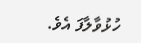ހުޅުވާލާފަ އެވެ.